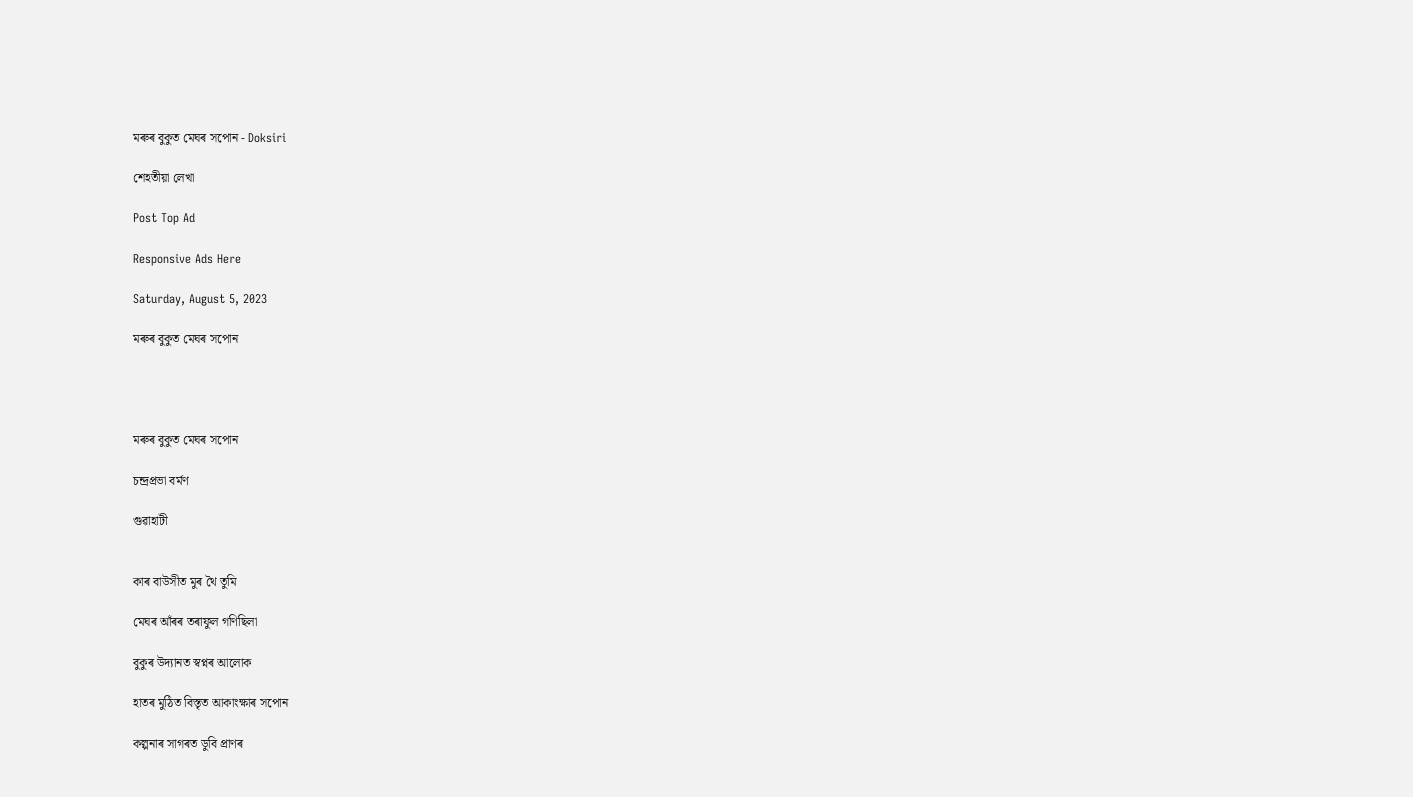মৰুৰ বুকুত মেঘৰ সপোন - Doksiri

শেহতীয়া লেখা

Post Top Ad

Responsive Ads Here

Saturday, August 5, 2023

মৰুৰ বুকুত মেঘৰ সপোন




মৰুৰ বুকুত মেঘৰ সপোন

চন্দ্ৰপ্ৰভা বৰ্মণ

গুৱাহাটী


কাৰ বাউসীত মুৰ থৈ তুমি

মেঘৰ আঁৰৰ তৰাফুল গণিছিলা

বুকুৰ উদ্যানত স্বপ্নৰ আলোক

হাতৰ মুঠিত বিস্তৃত আকাংক্ষাৰ সপোন

কল্পনাৰ সাগৰত ডুবি প্ৰাণৰ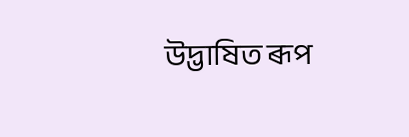উদ্ভাষিত ৰূপ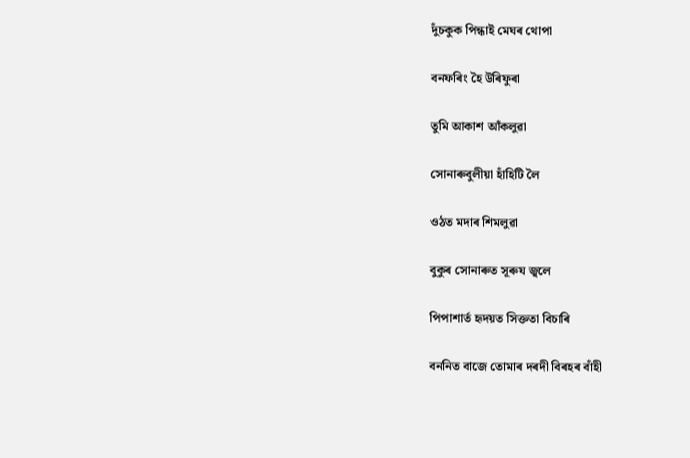দুঁচকুক পিন্ধাই মেঘৰ থোপা

বনফৰিং হৈ উৰিফুৰা

তুমি আকাশ আঁকলুৱা

সোনাৰুবুলীয়া হাঁহিটি লৈ

ওঠত মদাৰ শিমলুৱা

বুকুৰ সোনাৰুত সূৰুয জ্বলে

পিপাশাৰ্ত হৃদয়ত সিক্ততা বিচাৰি

বননিত বাজে তোমাৰ দৰদী বিৰহৰ বাঁহী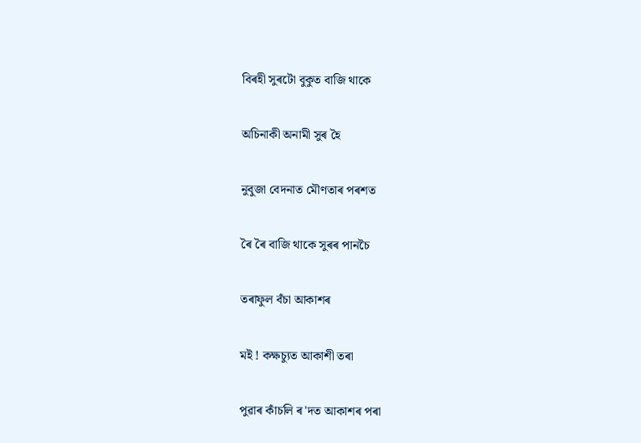বিৰহী সুৰটো বুকুত বাজি থাকে

অচিনাকী অনামী সুৰ হৈ

নুবুজা বেদনাত মৌণতাৰ পৰশত

ৰৈ ৰৈ বাজি থাকে সুৰৰ পানচৈ

তৰাফুল বঁচা আকাশৰ

মই ! কক্ষচ্যুত আকাশী তৰা

পুৱাৰ কাঁচলি ৰ'দত আকাশৰ পৰা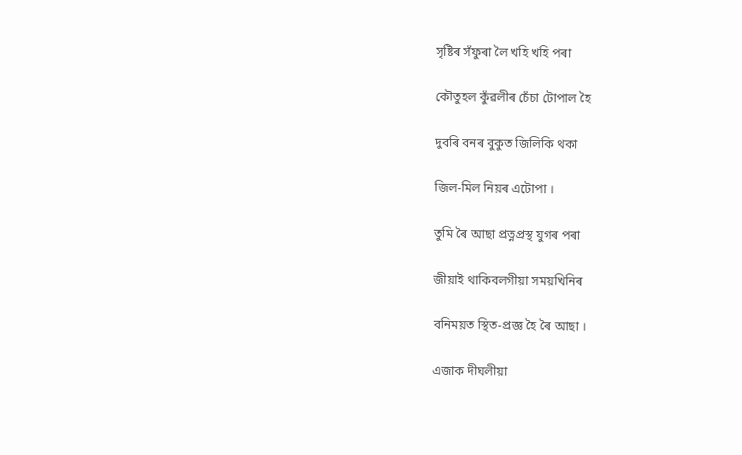সৃষ্টিৰ সঁফুৰা লৈ খহি খহি পৰা

কৌতুহল কুঁৱলীৰ চেঁচা টোপাল হৈ

দুবৰি বনৰ বুকুত জিলিকি থকা

জিল-মিল নিয়ৰ এটোপা ।

তুমি ৰৈ আছা প্ৰত্নপ্ৰস্থ যুগৰ পৰা

জীয়াই থাকিবলগীয়া সময়খিনিৰ

বনিময়ত স্থিত-প্ৰজ্ঞ হৈ ৰৈ আছা ।

এজাক দীঘলীয়া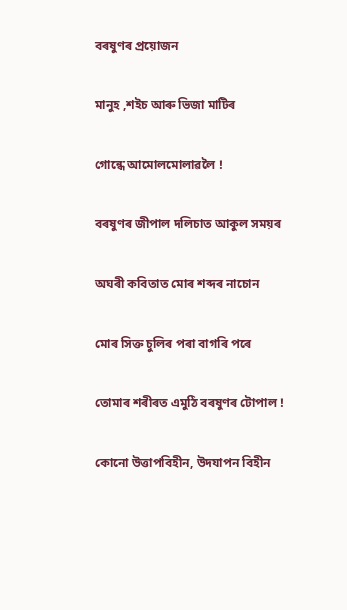বৰষুণৰ প্ৰয়োজন

মানুহ ,শইচ আৰু ভিজা মাটিৰ

গোন্ধে আমোলমোলাৱলৈ !

বৰষুণৰ জীপাল দলিচাত আকুল সময়ৰ

অঘৰী কবিতাত মোৰ শব্দৰ নাচোন

মোৰ সিক্ত চুলিৰ পৰা বাগৰি পৰে

তোমাৰ শৰীৰত এমুঠি বৰষুণৰ টোপাল !

কোনো উত্তাপবিহীন, উদযাপন বিহীন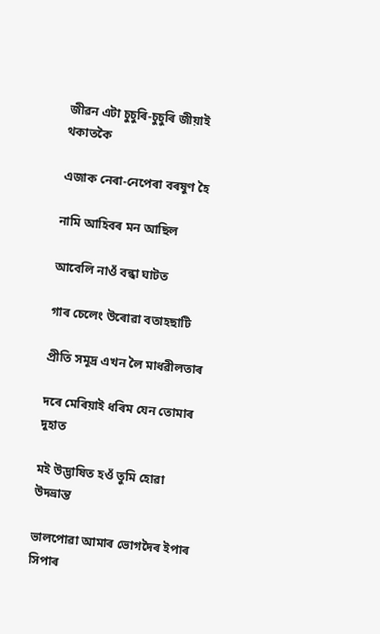জীৱন এটা চুচুৰি-চুচুৰি জীয়াই থকাতকৈ

এজাক নেৰা-নেপেৰা বৰষুণ হৈ

নামি আহিবৰ মন আছিল

আবেলি নাওঁ বন্ধা ঘাটত

গাৰ চেলেং উৰোৱা বতাহছাটি

প্ৰীতি সমূদ্ৰ এখন লৈ মাধৱীলতাৰ

দৰে মেৰিয়াই ধৰিম যেন তোমাৰ দুহাত

মই উদ্ভাষিত হওঁ তুমি হোৱা উদভ্ৰান্ত

ভালপোৱা আমাৰ ভোগদৈৰ ইপাৰ সিপাৰ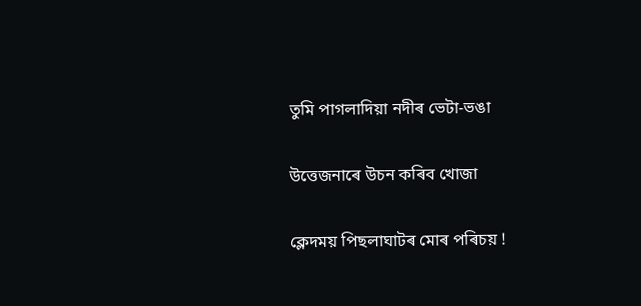তুমি পাগলাদিয়া নদীৰ ভেটা-ভঙা

উত্তেজনাৰে উচন কৰিব খোজা

ক্লেদময় পিছলাঘাটৰ মোৰ পৰিচয় !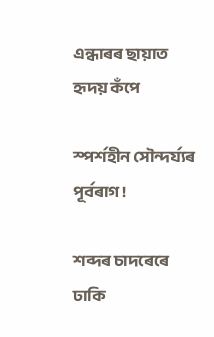এন্ধাৰৰ ছায়াত হৃদয় কঁপে

স্পৰ্শহীন সৌন্দৰ্য্যৰ পূৰ্বৰাগ !

শব্দৰ চাদৰেৰে ঢাকি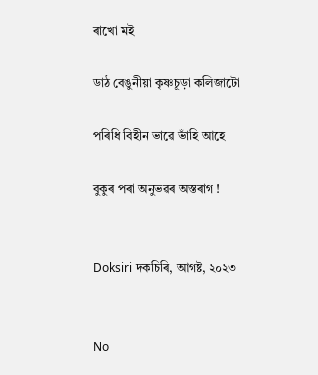ৰাখো মই

ডাঠ বেঙুনীয়া কৃষ্ণচূড়া কলিজাটো

পৰিধি বিহীন ভাৱে ভাঁহি আহে

বুকুৰ পৰা অনুভৱৰ অস্তৰাগ !


Doksiri দকচিৰি, আগষ্ট, ২০২৩


No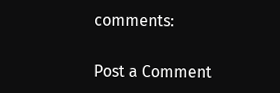comments:

Post a Comment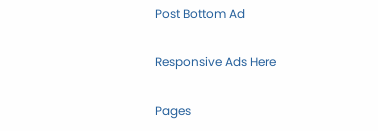Post Bottom Ad

Responsive Ads Here

Pages